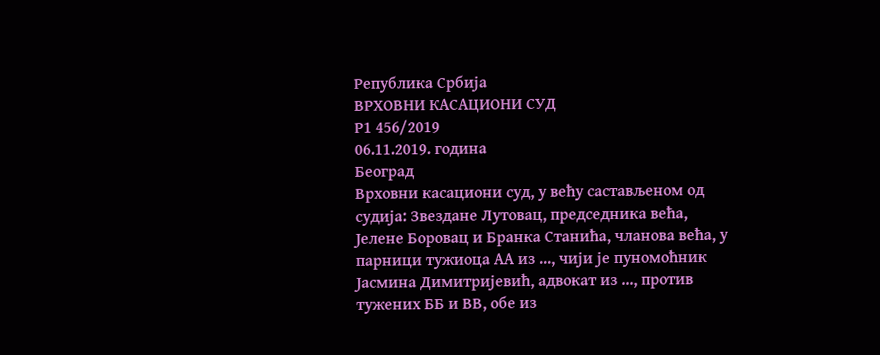Република Србија
ВРХОВНИ КАСАЦИОНИ СУД
Р1 456/2019
06.11.2019. година
Београд
Врховни касациони суд, у већу састављеном од судија: Звездане Лутовац, председника већа, Јелене Боровац и Бранка Станића, чланова већа, у парници тужиоца АА из ..., чији је пуномоћник Јасмина Димитријевић, адвокат из ..., против тужених ББ и ВВ, обе из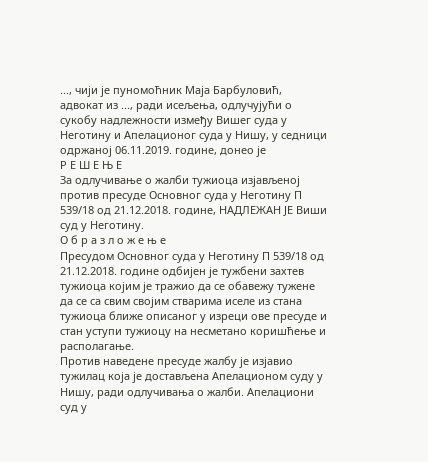..., чији је пуномоћник Маја Барбуловић, адвокат из ..., ради исељења, одлучујући о сукобу надлежности између Вишег суда у Неготину и Апелационог суда у Нишу, у седници одржаној 06.11.2019. године, донео је
Р Е Ш Е Њ Е
За одлучивање о жалби тужиоца изјављеној против пресуде Основног суда у Неготину П 539/18 од 21.12.2018. године, НАДЛЕЖАН ЈЕ Виши суд у Неготину.
О б р а з л о ж е њ е
Пресудом Основног суда у Неготину П 539/18 од 21.12.2018. године одбијен је тужбени захтев тужиоца којим је тражио да се обавежу тужене да се са свим својим стварима иселе из стана тужиоца ближе описаног у изреци ове пресуде и стан уступи тужиоцу на несметано коришћење и располагање.
Против наведене пресуде жалбу је изјавио тужилац која је достављена Апелационом суду у Нишу, ради одлучивања о жалби. Апелациони суд у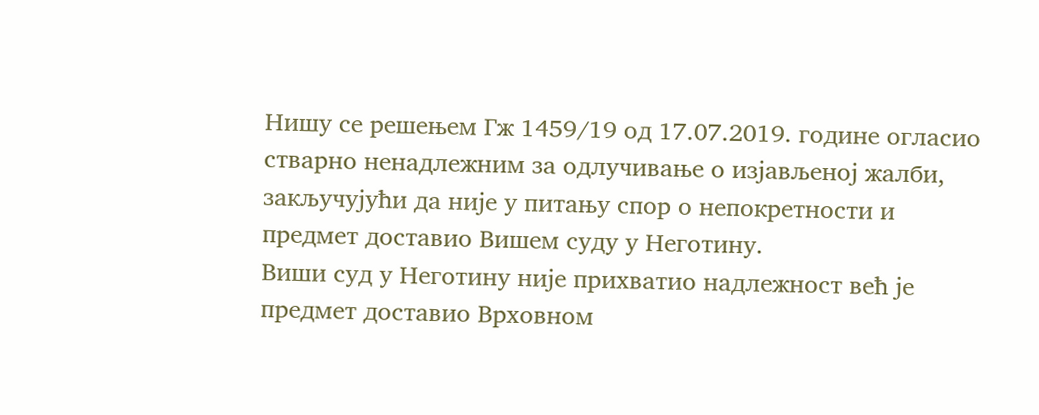Нишу се решењем Гж 1459/19 од 17.07.2019. године огласио стварно ненадлежним за одлучивање о изјављеној жалби, закључујући да није у питању спор о непокретности и предмет доставио Вишем суду у Неготину.
Виши суд у Неготину није прихватио надлежност већ је предмет доставио Врховном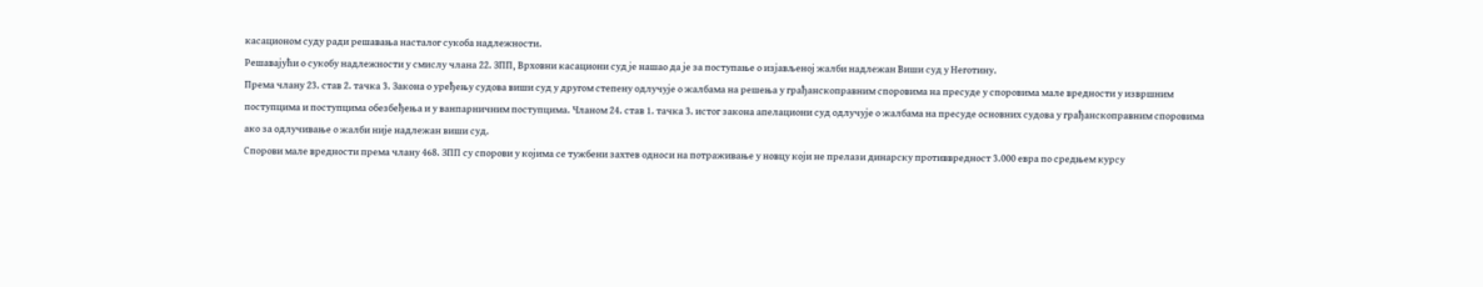касационом суду ради решавања насталог сукоба надлежности.
Решавајући о сукобу надлежности у смислу члана 22. ЗПП, Врховни касациони суд је нашао да је за поступање о изјављеној жалби надлежан Виши суд у Неготину.
Према члану 23. став 2. тачка 3. Закона о уређењу судова виши суд у другом степену одлучује о жалбама на решења у грађанскоправним споровима на пресуде у споровима мале вредности у извршним поступцима и поступцима обезбеђења и у ванпарничним поступцима. Чланом 24. став 1. тачка 3. истог закона апелациони суд одлучује о жалбама на пресуде основних судова у грађанскоправним споровима ако за одлучивање о жалби није надлежан виши суд.
Спорови мале вредности према члану 468. ЗПП су спорови у којима се тужбени захтев односи на потраживање у новцу који не прелази динарску противвредност 3.000 евра по средњем курсу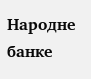Народне банке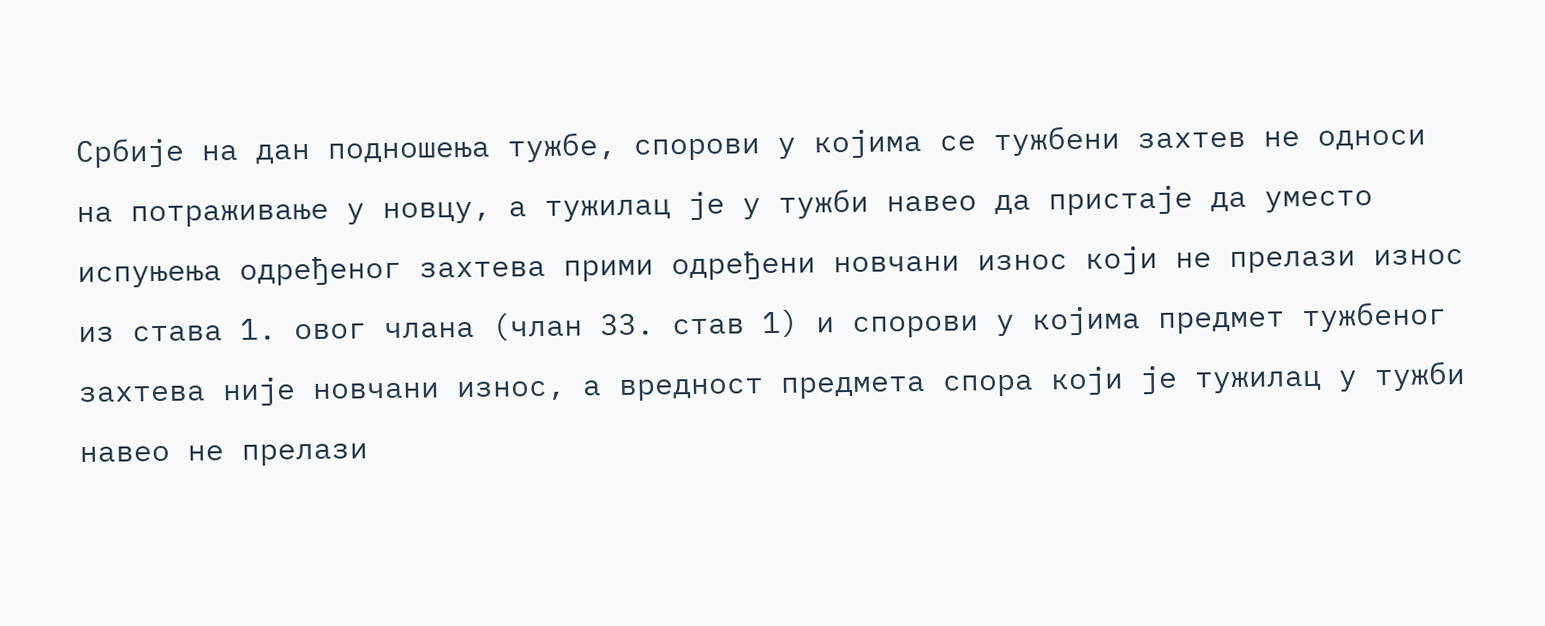Србије на дан подношења тужбе, спорови у којима се тужбени захтев не односи на потраживање у новцу, а тужилац је у тужби навео да пристаје да уместо испуњења одређеног захтева прими одређени новчани износ који не прелази износ из става 1. овог члана (члан 33. став 1) и спорови у којима предмет тужбеног захтева није новчани износ, а вредност предмета спора који је тужилац у тужби навео не прелази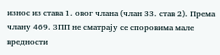износ из става 1. овог члана (члан 33. став 2). Према члану 469. ЗПП не сматрају се споровима мале вредности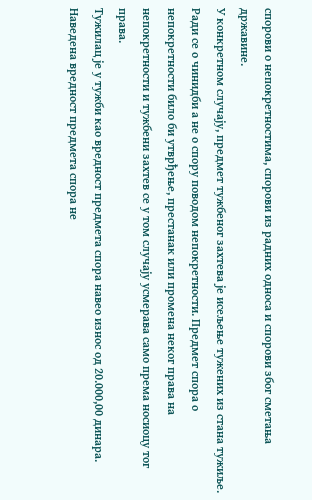спорови о непокретностима, спорови из радних односа и спорови због сметања државине.
У конкретном случају, предмет тужбеног захтева је исељење тужених из стана тужиље. Ради се о чинидби а не о спору поводом непокретности. Предмет спора о непокретности било би утврђење, престанак или промена неког права на непокретности и тужбени захтев се у том случају усмерава само према носиоцу тог права.
Тужилац је у тужби као вредност предмета спора навео износ од 20.000,00 динара. Наведена вредност предмета спора не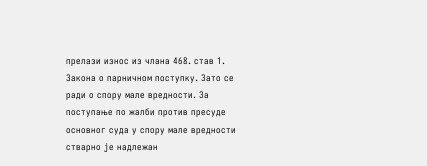прелази износ из члана 468. став 1. Закона о парничном поступку. Зато се ради о спору мале вредности. За поступање по жалби против пресуде основног суда у спору мале вредности стварно је надлежан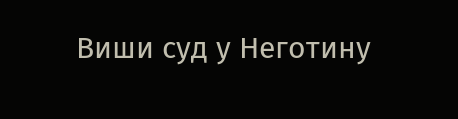Виши суд у Неготину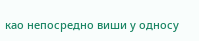као непосредно виши у односу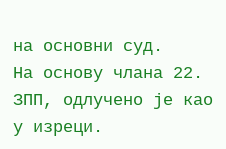на основни суд.
На основу члана 22. ЗПП, одлучено је као у изреци.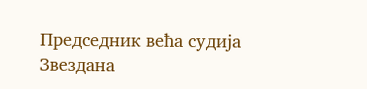Председник већа судија
Звездана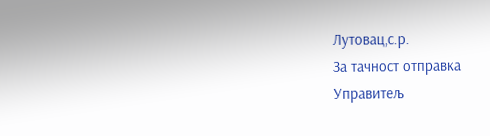Лутовац,с.р.
За тачност отправка
Управитељ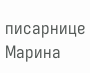писарнице
Марина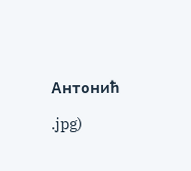Антонић

.jpg)